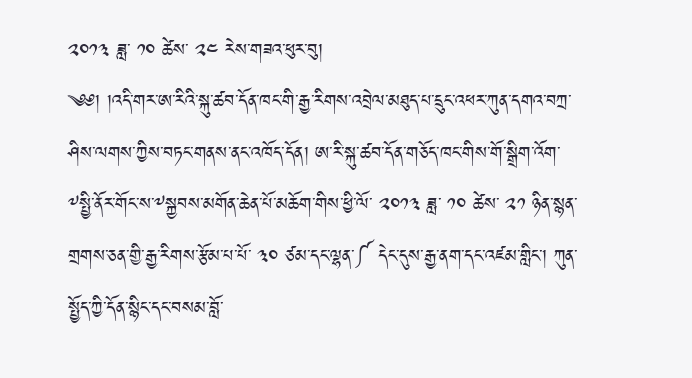༢༠༡༣ ཟླ་ ༡༠ ཚེས་ ༢༤ རེས་གཟའ་ཕུར་བུ།
༄༅། །འདི་གར་ཨ་རིའི་སྐུ་ཚབ་དོན་ཁང་གི་རྒྱ་རིགས་འབྲེལ་མཐུད་པ་དྲུང་འཕར་ཀུན་དགའ་བཀྲ་ཤིས་ལགས་ཀྱིས་བཏང་གནས་ནང་འཁོད་དོན། ཨ་རི་སྐུ་ཚབ་དོན་གཅོད་ཁང་གིས་གོ་སྒྲིག་འོག་༸སྤྱི་ནོར་གོང་ས་༸སྐྱབས་མགོན་ཆེན་པོ་མཆོག་གིས་ཕྱི་ལོ་ ༢༠༡༣ ཟླ་ ༡༠ ཚེས་ ༢༡ ཉིན་སྙན་གྲགས་ཅན་གྱི་རྒྱ་རིགས་རྩོམ་པ་པོ་ ༣༠ ཙམ་དང་ལྷན་༼ དེང་དུས་རྒྱ་ནག་དང་འཛམ་གླིང་། ཀུན་སྤྱོད་ཀྱི་དོན་སྙིང་དང་བསམ་བློ་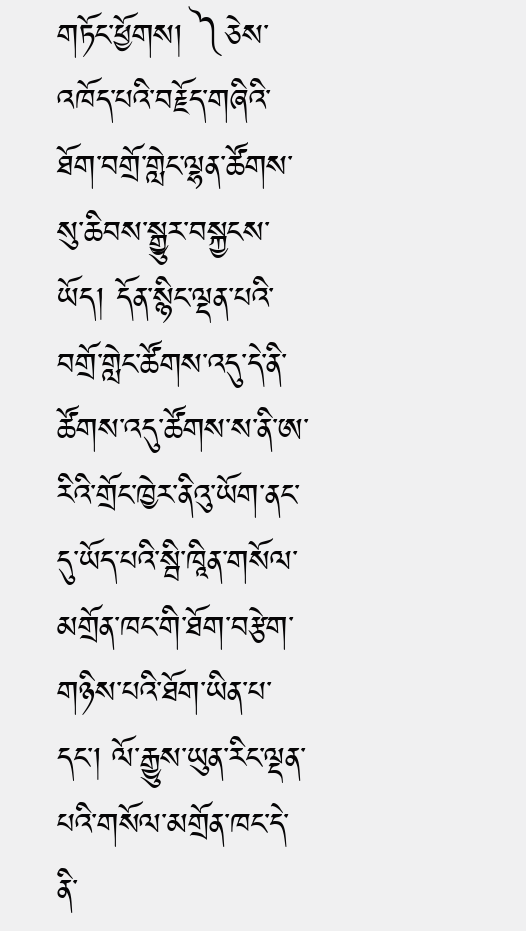གཏོང་ཕྱོགས། ༽ཅེས་འཁོད་པའི་བརྗོད་གཞིའི་ཐོག་བགྲོ་གླེང་ལྷན་ཚོགས་སུ་ཆིབས་སྒྱུར་བསྐྱངས་ཡོད། དོན་སྙིང་ལྡན་པའི་བགྲོ་གླེང་ཚོགས་འདུ་དེ་ནི་ཚོགས་འདུ་ཚོགས་ས་ནི་ཨ་རིའི་གྲོང་ཁྱེར་ནིའུ་ཡོག་ནང་དུ་ཡོད་པའི་སྦི་ཁཱིན་གསོལ་མགྲོན་ཁང་གི་ཐོག་བརྩེག་གཉིས་པའི་ཐོག་ཡིན་པ་དང་། ལོ་རྒྱུས་ཡུན་རིང་ལྡན་པའི་གསོལ་མགྲོན་ཁང་དེ་ནི་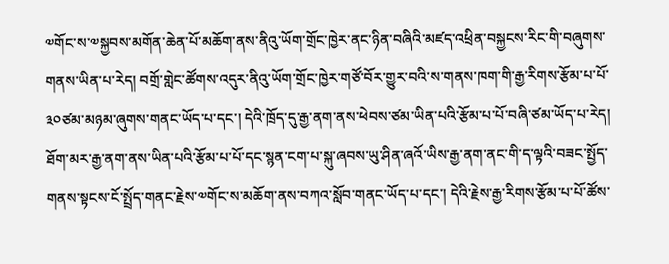༧གོང་ས་༧སྐྱབས་མགོན་ཆེན་པོ་མཆོག་ནས་ནིའུ་ཡོག་གྲོང་ཁྱེར་ནང་ཉིན་བཞིའི་མཛད་འཕྲིན་བསྐྱངས་རིང་གི་བཞུགས་གནས་ཡིན་པ་རེད། བགྲོ་གླེང་ཚོགས་འདུར་ནིའུ་ཡོག་གྲོང་ཁྱེར་གཙོ་བོར་གྱུར་བའི་ས་གནས་ཁག་གི་རྒྱ་རིགས་རྩོམ་པ་པོ་༣༠ཙམ་མཉམ་ཞུགས་གནང་ཡོད་པ་དང་། དེའི་ཁྲོད་དུ་རྒྱ་ནག་ནས་ཕེབས་ཙམ་ཡིན་པའི་རྩོམ་པ་པོ་བཞི་ཙམ་ཡོད་པ་རེད།
ཐོག་མར་རྒྱ་ནག་ནས་ཡིན་པའི་རྩོམ་པ་པོ་དང་སྙན་ངག་པ་སྐུ་ཞབས་ཡུ་ཤིན་ཞའོ་ཡིས་རྒྱ་ནག་ནང་གི་ད་ལྟའི་བཟང་སྤྱོད་གནས་སྟངས་ངོ་སྤྲོད་གནང་རྗེས་༧གོང་ས་མཆོག་ནས་བཀའ་སློབ་གནང་ཡོད་པ་དང་། དེའི་རྗེས་རྒྱ་རིགས་རྩོམ་པ་པོ་ཚོས་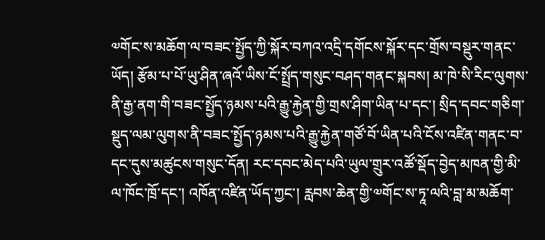༧གོང་ས་མཆོག་ལ་བཟང་སྤྱོད་ཀྱི་སྐོར་བཀའ་འདྲི་དགོངས་སྐོར་དང་གྲོས་བསྡུར་གནང་ཡོད། རྩོམ་པ་པོ་ཡུ་ཤིན་ཞའོ་ཡིས་ངོ་སྤྲོད་གསུང་བཤད་གནང་སྐབས། མ་ཁེ་སི་རིང་ལུགས་ནི་རྒྱ་ནག་གི་བཟང་སྤྱོད་ཉམས་པའི་རྒྱུ་རྐྱེན་གྱི་གྲས་ཤིག་ཡིན་པ་དང་། སྲིད་དབང་གཅིག་སྡུད་ལམ་ལུགས་ནི་བཟང་སྤྱོད་ཉམས་པའི་རྒྱུ་རྐྱེན་གཙོ་བོ་ཡིན་པའི་ངོས་འཛིན་གནང་བ་དང་དུས་མཚུངས་གསུང་དོན། རང་དབང་མེད་པའི་ཡུལ་གྲུར་འཚོ་སྡོད་བྱེད་མཁན་གྱི་མི་ལ་ཁོང་ཁྲོ་དང་། འཁོན་འཛིན་ཡོད་ཀྱང་། རླབས་ཆེན་གྱི་༧གོང་ས་ཏཱ་ལའི་བླ་མ་མཆོག་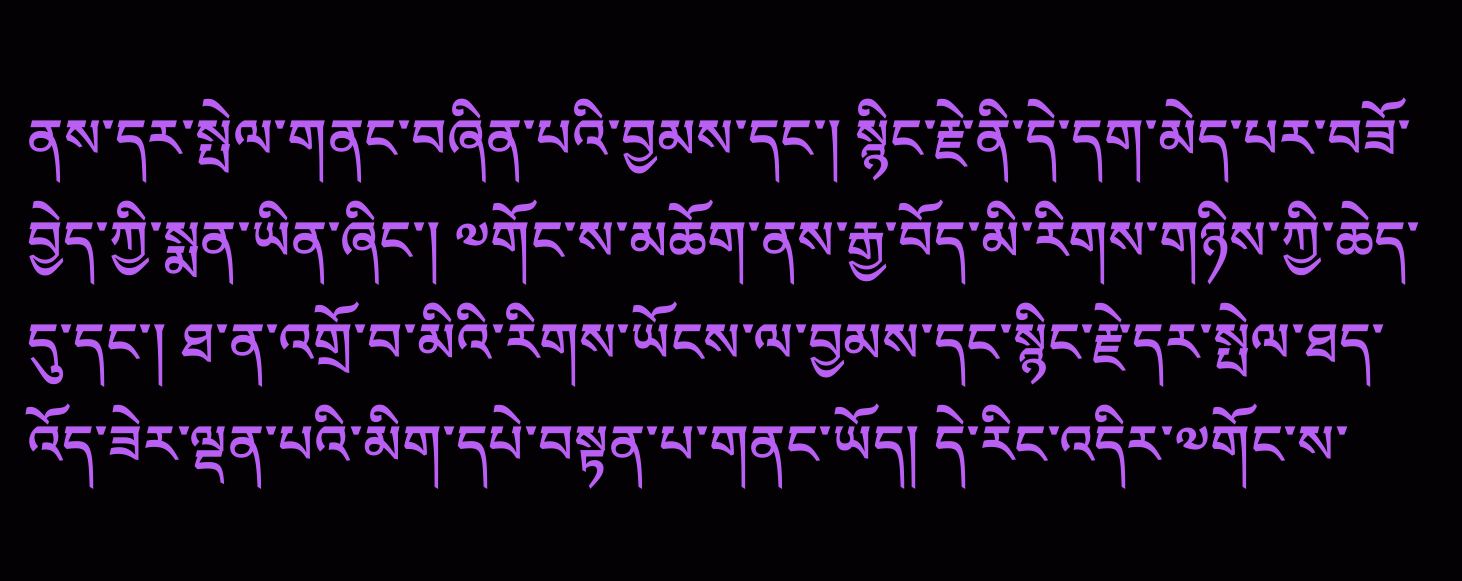ནས་དར་སྤེལ་གནང་བཞིན་པའི་བྱམས་དང་། སྙིང་རྗེ་ནི་དེ་དག་མེད་པར་བཟོ་བྱེད་ཀྱི་སྨན་ཡིན་ཞིང་། ༧གོང་ས་མཆོག་ནས་རྒྱ་བོད་མི་རིགས་གཉིས་ཀྱི་ཆེད་དུ་དང་། ཐ་ན་འགྲོ་བ་མིའི་རིགས་ཡོངས་ལ་བྱམས་དང་སྙིང་རྗེ་དར་སྤེལ་ཐད་འོད་ཟེར་ལྡན་པའི་མིག་དཔེ་བསྟན་པ་གནང་ཡོད། དེ་རིང་འདིར་༧གོང་ས་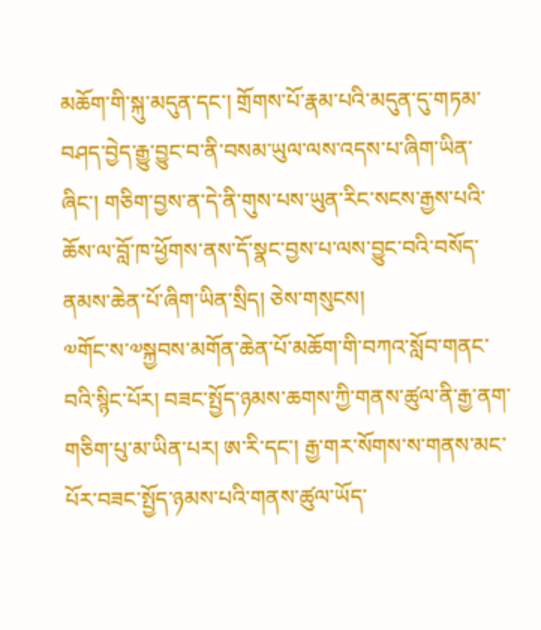མཆོག་གི་སྐུ་མདུན་དང་། གྲོགས་པོ་རྣམ་པའི་མདུན་དུ་གཏམ་བཤད་བྱེད་རྒྱུ་བྱུང་བ་ནི་བསམ་ཡུལ་ལས་འདས་པ་ཞིག་ཡིན་ཞིང་། གཅིག་བྱས་ན་དེ་ནི་གུས་པས་ཡུན་རིང་སངས་རྒྱས་པའི་ཆོས་ལ་བློ་ཁ་ཕྱོགས་ནས་དོ་སྣང་བྱས་པ་ལས་བྱུང་བའི་བསོད་ནམས་ཆེན་པོ་ཞིག་ཡིན་སྲིད། ཅེས་གསུངས།
༧གོང་ས་༧སྐྱབས་མགོན་ཆེན་པོ་མཆོག་གི་བཀའ་སློབ་གནང་བའི་སྙིང་པོར། བཟང་སྤྱོད་ཉམས་ཆགས་ཀྱི་གནས་ཚུལ་ནི་རྒྱ་ནག་གཅིག་པུ་མ་ཡིན་པར། ཨ་རི་དང་། རྒྱ་གར་སོགས་ས་གནས་མང་པོར་བཟང་སྤྱོད་ཉམས་པའི་གནས་ཚུལ་ཡོད་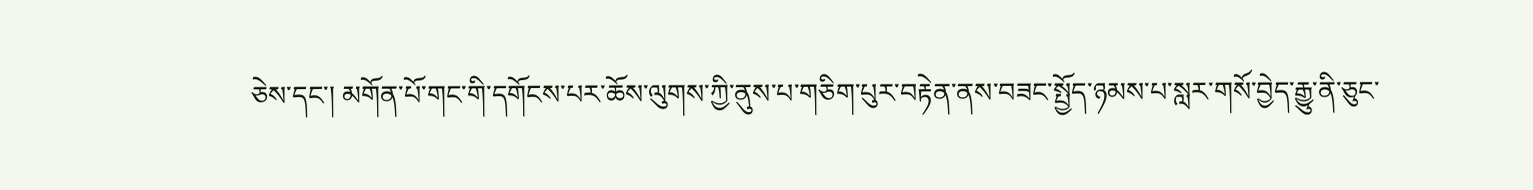ཅེས་དང་། མགོན་པོ་གང་གི་དགོངས་པར་ཆོས་ལུགས་ཀྱི་ནུས་པ་གཅིག་པུར་བརྟེན་ནས་བཟང་སྤྱོད་ཉམས་པ་སླར་གསོ་བྱེད་རྒྱུ་ནི་ཅུང་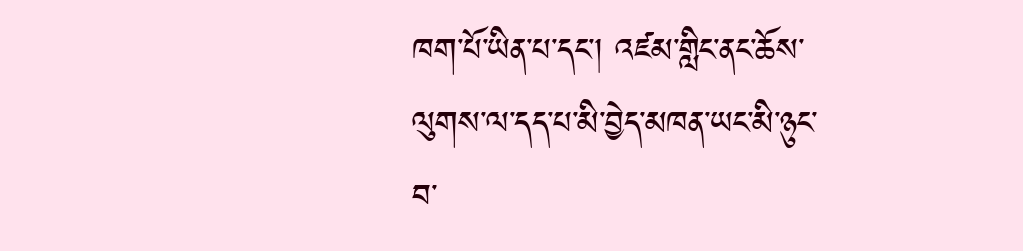ཁག་པོ་ཡིན་པ་དང་། འཛམ་གླིང་ནང་ཆོས་ལུགས་ལ་དད་པ་མི་བྱེད་མཁན་ཡང་མི་ཉུང་བ་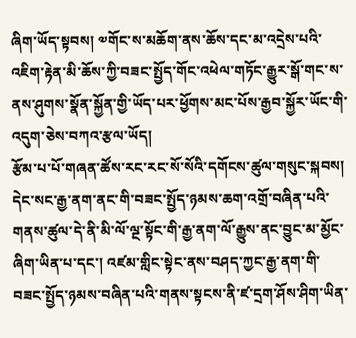ཞིག་ཡོད་སྟབས། ༧གོང་ས་མཆོག་ནས་ཆོས་དང་མ་འདྲེས་པའི་འཇིག་རྟེན་མི་ཆོས་ཀྱི་བཟང་སྤྱོད་གོང་འཕེལ་གཏོང་རྒྱུར་སྒོ་གང་ས་ནས་ཤུགས་སྣོན་སྐྱོན་གྱི་ཡོད་པར་ཕྱོགས་མང་པོས་རྒྱབ་སྐྱོར་ཡོང་གི་འདུག་ཅེས་བཀའ་རྩལ་ཡོད།
རྩོམ་པ་པོ་གཞན་ཚོས་རང་རང་སོ་སོའི་དགོངས་ཚུལ་གསུང་སྐབས། དེང་སང་རྒྱ་ནག་ནང་གི་བཟང་སྤྱོད་ཉམས་ཆག་འགྲོ་བཞིན་པའི་གནས་ཚུལ་དེ་ནི་མི་ལོ་ལྔ་སྟོང་གི་རྒྱ་ནག་ལོ་རྒྱུས་ནང་བྱུང་མ་མྱོང་ཞིག་ཡིན་པ་དང་། འཛམ་གླིང་སྟེང་ནས་བཤད་ཀྱང་རྒྱ་ནག་གི་བཟང་སྤྱོད་ཉམས་བཞིན་པའི་གནས་སྟངས་ནི་ཛ་དྲག་ཤོས་ཤིག་ཡིན་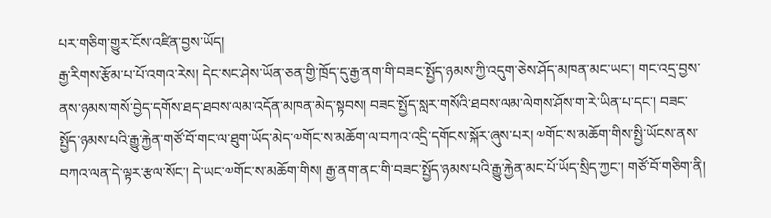པར་གཅིག་གྱུར་ངོས་འཛིན་བྱས་ཡོད།
རྒྱ་རིགས་རྩོམ་པ་པོ་འགའ་རེས། དེང་སང་ཤེས་ཡོན་ཅན་གྱི་ཁྲོད་དུ་རྒྱ་ནག་གི་བཟང་སྤྱོད་ཉམས་ཀྱི་འདུག་ཅེས་ཤོད་མཁན་མང་ཡང་། གང་འདྲ་བྱས་ནས་ཉམས་གསོ་བྱེད་དགོས་ཐད་ཐབས་ལམ་འདོན་མཁན་མེད་སྟབས། བཟང་སྤྱོད་སླར་གསོའི་ཐབས་ལམ་ལེགས་ཤོས་ག་རེ་ཡིན་པ་དང་། བཟང་སྤྱོད་ཉམས་པའི་རྒྱུ་རྐྱེན་གཙོ་བོ་གང་ལ་ཐུག་ཡོད་མེད་༧གོང་ས་མཆོག་ལ་བཀའ་འདྲི་དགོངས་སྐོར་ཞུས་པར། ༧གོང་ས་མཆོག་གིས་སྤྱི་ཡོངས་ནས་བཀའ་ལན་དེ་ལྟར་རྩལ་སོང་། དེ་ཡང་༧གོང་ས་མཆོག་གིས། རྒྱ་ནག་ནང་གི་བཟང་སྤྱོད་ཉམས་པའི་རྒྱུ་རྐྱེན་མང་པོ་ཡོད་སྲིད་ཀྱང་། གཙོ་བོ་གཅིག་ནི།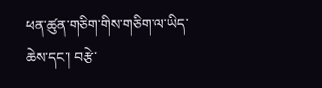ཕན་ཚུན་གཅིག་གིས་གཅིག་ལ་ཡིད་ཆེས་དང་། བརྩེ་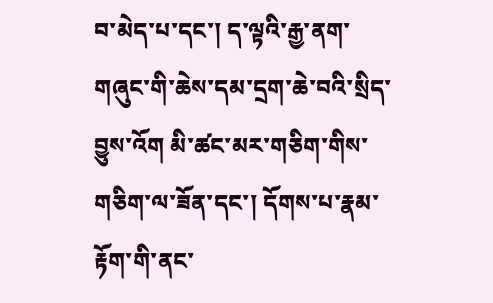བ་མེད་པ་དང་། ད་ལྟའི་རྒྱ་ནག་གཞུང་གི་ཆེས་དམ་དྲག་ཆེ་བའི་སྲིད་བྱུས་འོག མི་ཚང་མར་གཅིག་གིས་གཅིག་ལ་ཟོན་དང་། དོགས་པ་རྣམ་རྟོག་གི་ནང་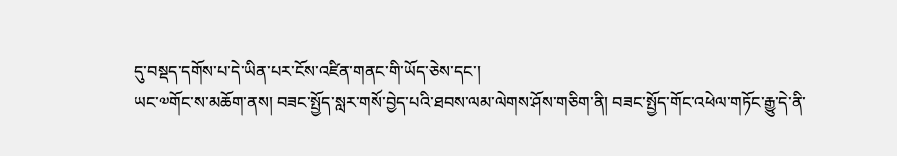དུ་བསྡད་དགོས་པ་དེ་ཡིན་པར་ངོས་འཛིན་གནང་གི་ཡོད་ཅེས་དང་།
ཡང་༧གོང་ས་མཆོག་ནས། བཟང་སྤྱོད་སླར་གསོ་བྱེད་པའི་ཐབས་ལམ་ལེགས་ཤོས་གཅིག་ནི། བཟང་སྤྱོད་གོང་འཕེལ་གཏོང་རྒྱུ་དེ་ནི་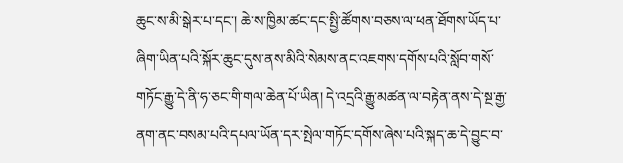ཆུང་ས་མི་སྒེར་པ་དང་། ཆེ་ས་ཁྱིམ་ཚང་དང་སྤྱི་ཚོགས་བཅས་ལ་ཕན་ཐོགས་ཡོད་པ་ཞིག་ཡིན་པའི་སྐོར་ཆུང་དུས་ནས་མིའི་སེམས་ནང་འཇགས་དགོས་པའི་སློབ་གསོ་གཏོང་རྒྱུ་དེ་ནི་ཧ་ཅང་གི་གལ་ཆེན་པོ་ཡིན། དེ་འདྲའི་རྒྱུ་མཚན་ལ་བརྟེན་ནས་དེ་སྔ་རྒྱ་ནག་ནང་བསམ་པའི་དཔལ་ཡོན་དར་སྤེལ་གཏོང་དགོས་ཞེས་པའི་སྐད་ཆ་དེ་བྱུང་བ་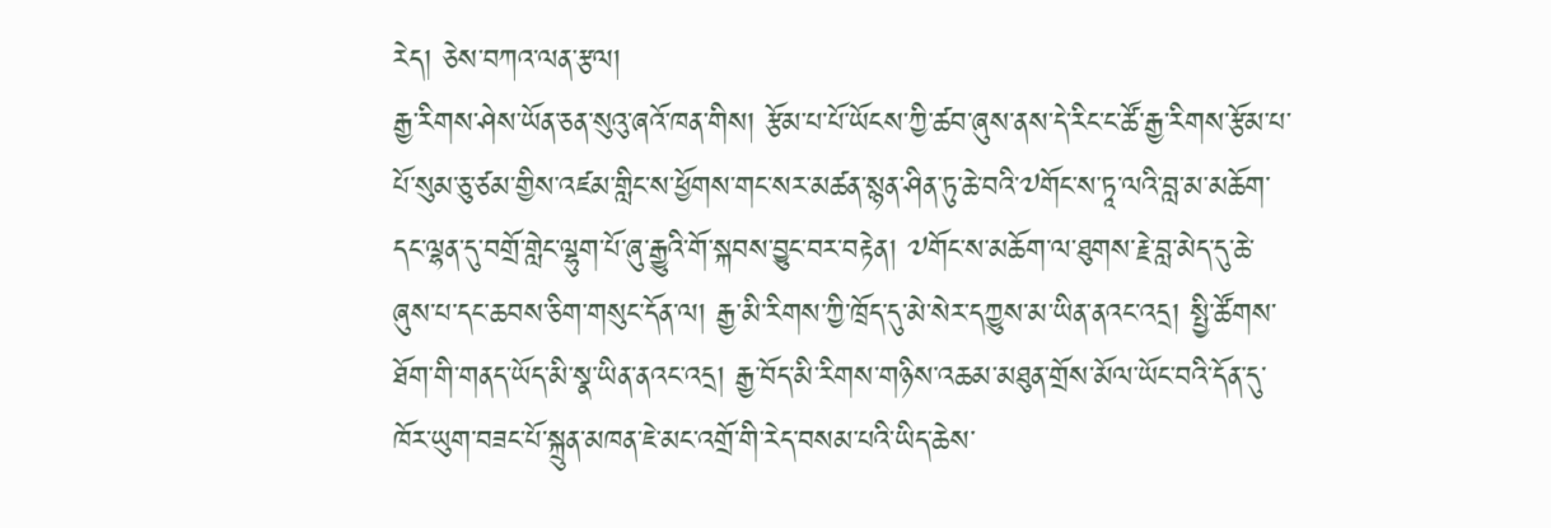རེད། ཅེས་བཀའ་ལན་རྩལ།
རྒྱ་རིགས་ཤེས་ཡོན་ཅན་སུའུ་ཞའོ་ཁན་གིས། རྩོམ་པ་པོ་ཡོངས་ཀྱི་ཚབ་ཞུས་ནས་དེ་རིང་ང་ཚོ་རྒྱ་རིགས་རྩོམ་པ་པོ་སུམ་ཅུ་ཙམ་གྱིས་འཛམ་གླིང་ས་ཕྱོགས་གང་སར་མཚན་སྙན་ཤིན་ཏུ་ཆེ་བའི་༧གོང་ས་ཏཱ་ལའི་བླ་མ་མཆོག་དང་ལྷན་དུ་བགྲོ་གླེང་ལྷུག་པོ་ཞུ་རྒྱུའི་གོ་སྐབས་བྱུང་བར་བརྟེན། ༧གོང་ས་མཆོག་ལ་ཐུགས་རྗེ་བླ་མེད་དུ་ཆེ་ཞུས་པ་དང་ཆབས་ཅིག་གསུང་དོན་ལ། རྒྱ་མི་རིགས་ཀྱི་ཁྲོད་དུ་མེ་སེར་དཀྱུས་མ་ཡིན་ནའང་འདྲ། སྤྱི་ཚོགས་ཐོག་གི་གནད་ཡོད་མི་སྣ་ཡིན་ནའང་འདྲ། རྒྱ་བོད་མི་རིགས་གཉིས་འཆམ་མཐུན་གྲོས་མོལ་ཡོང་བའི་དོན་དུ་ཁོར་ཡུག་བཟང་པོ་སྐྲུན་མཁན་ཇེ་མང་འགྲོ་གི་རེད་བསམ་པའི་ཡིད་ཆེས་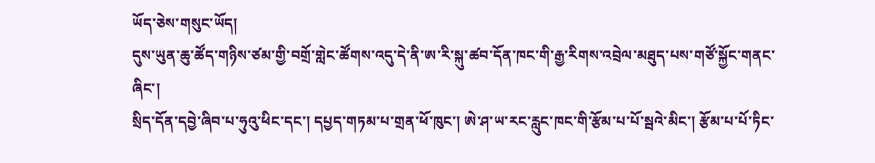ཡོད་ཅེས་གསུང་ཡོད།
དུས་ཡུན་ཆུ་ཚོད་གཉིས་ཙམ་གྱི་བགྲོ་གླེང་ཚོགས་འདུ་དེ་ནི་ཨ་རི་སྐུ་ཚབ་དོན་ཁང་གི་རྒྱ་རིགས་འབྲེལ་མཐུད་པས་གཙོ་སྐྱོང་གནང་ཞིང་།
སྲིད་དོན་དབྱེ་ཞིབ་པ་ཧུའུ་ཕིང་དང་། དཔྱད་གཏམ་པ་གྲན་ཕོ་ཁུང་། ཨེ་ཤ་ཡ་རང་རླུང་ཁང་གི་རྩོམ་པ་པོ་སྦའེ་མིང་། རྩོམ་པ་པོ་ཏིང་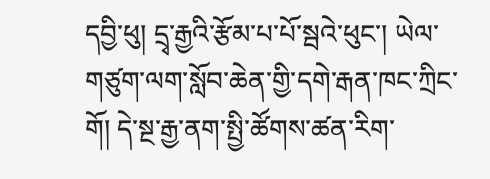དབྱི་ཕུ། དྲྭ་རྒྱའི་རྩོམ་པ་པོ་སྦའེ་ཕུང་། ཡེལ་གཙུག་ལག་སློབ་ཆེན་གྱི་དགེ་རྒན་ཁང་ཀྲིང་གོ། དེ་སྔ་རྒྱ་ནག་སྤྱི་ཚོགས་ཚན་རིག་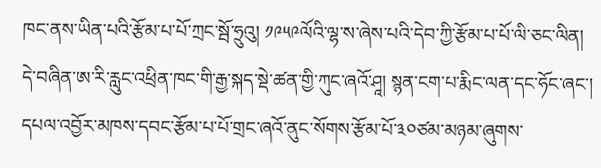ཁང་ནས་ཡིན་པའི་རྩོམ་པ་པོ་ཀྲང་སྦོ་ཧྲུའུ། ༡༩༥༩ལོའི་ལྷ་ས་ཞེས་པའི་དེབ་ཀྱི་རྩོམ་པ་པོ་ལི་ཅང་ལིན། དེ་བཞིན་ཨ་རི་རླུང་འཕྲིན་ཁང་གི་རྒྱ་སྐད་སྡེ་ཚན་གྱི་ཀུང་ཞའོ་ཤཱ། སྙན་ངག་པ་རྨིང་ལན་དང་ཧོང་ཞང་། དཔལ་འབྱོར་མཁས་དབང་རྩོམ་པ་པོ་གྲང་ཞའོ་ནུང་སོགས་རྩོམ་པོ་༣༠ཙམ་མཉམ་ཞུགས་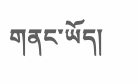གནང་ཡོད།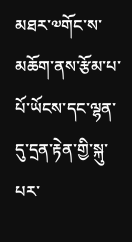མཐར་༧གོང་ས་མཆོག་ནས་རྩོམ་པ་པོ་ཡོངས་དང་ལྷན་དུ་དྲན་རྟེན་གྱི་སྐུ་པར་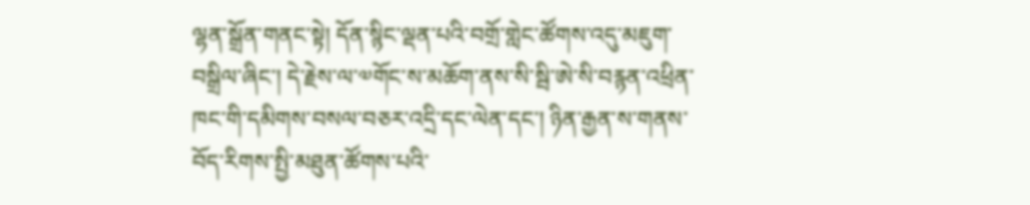ལྷན་སྒྲོན་གནང་སྟེ། དོན་སྙིང་ལྡན་པའི་བགྲོ་གླེང་ཚོགས་འདུ་མཇུག་བསྒྲིལ་ཞིང་། དེ་རྗེས་ལ་༧གོང་ས་མཆོག་ནས་སི་སྦི་ཨེ་སི་བརྙན་འཕྲིན་ཁང་གི་དམིགས་བསལ་བཅར་འདྲི་དང་ལེན་དང་། ཉིན་རྒྱན་ས་གནས་བོད་རིགས་སྤྱི་མཐུན་ཚོགས་པའི་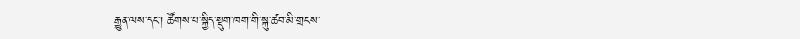རྒྱུན་ལས་དང་། ཚོགས་པ་སྐྱིད་སྡུག་ཁག་གི་སྐུ་ཚབ་མི་གྲངས་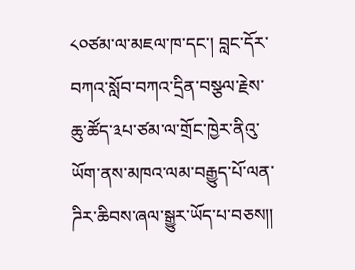༨༠ཙམ་ལ་མཇལ་ཁ་དང་། བླང་དོར་བཀའ་སློབ་བཀའ་དྲིན་བསྩལ་རྗེས་ཆུ་ཚོད་༣པ་ཙམ་ལ་གྲོང་ཁྱེར་ནིའུ་ཡོག་ནས་མཁའ་ལམ་བརྒྱུད་པོ་ལན་ཌིར་ཆིབས་ཞལ་སྒྱུར་ཡོད་པ་བཅས།།